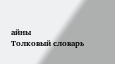айны
Толковый словарь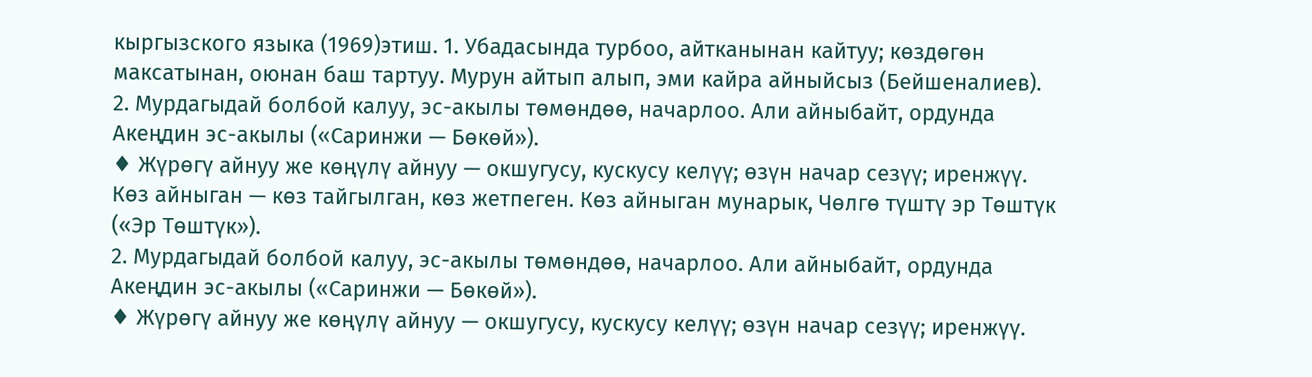кыргызского языка (1969)этиш. 1. Убадасында турбоо, айтканынан кайтуу; көздөгөн максатынан, оюнан баш тартуу. Мурун айтып алып, эми кайра айныйсыз (Бейшеналиев).
2. Мурдагыдай болбой калуу, эс-акылы төмөндөө, начарлоо. Али айныбайт, ордунда Акеңдин эс-акылы («Саринжи — Бөкөй»).
♦ Жүрөгү айнуу же көңүлү айнуу — окшугусу, кускусу келүү; өзүн начар сезүү; иренжүү. Көз айныган — көз тайгылган, көз жетпеген. Көз айныган мунарык, Чөлгө түштү эр Төштүк («Эр Төштүк»).
2. Мурдагыдай болбой калуу, эс-акылы төмөндөө, начарлоо. Али айныбайт, ордунда Акеңдин эс-акылы («Саринжи — Бөкөй»).
♦ Жүрөгү айнуу же көңүлү айнуу — окшугусу, кускусу келүү; өзүн начар сезүү; иренжүү.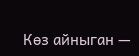Көз айныган —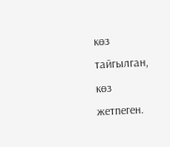көз тайгылган, көз жетпеген.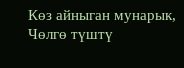Көз айныган мунарык, Чөлгө түштү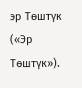эр Төштүк («Эр Төштүк»).